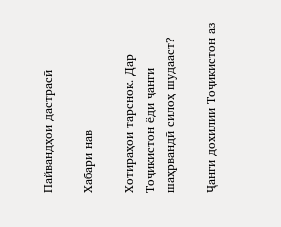Пайвандҳои дастрасӣ

Хабари нав

Хотираҳои тарснок. Дар Тоҷикистон ёди ҷанги шаҳрвандӣ силоҳ шудааст?

Ҷанги дохилии Тоҷикистон аз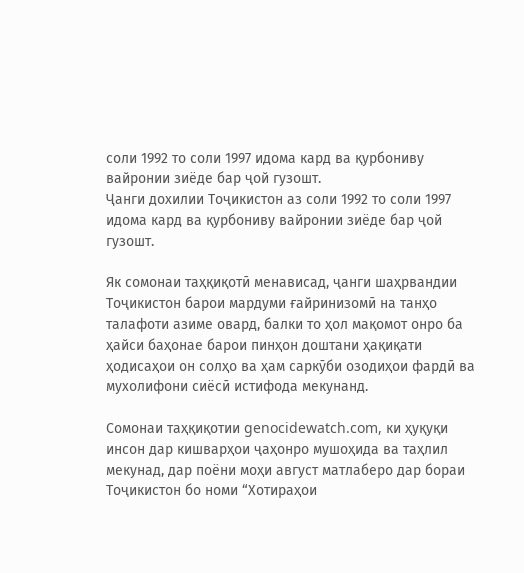соли 1992 то соли 1997 идома кард ва қурбониву вайронии зиёде бар ҷой гузошт.
Ҷанги дохилии Тоҷикистон аз соли 1992 то соли 1997 идома кард ва қурбониву вайронии зиёде бар ҷой гузошт.

Як сомонаи таҳқиқотӣ менависад, ҷанги шаҳрвандии Тоҷикистон барои мардуми ғайринизомӣ на танҳо талафоти азиме овард, балки то ҳол мақомот онро ба ҳайси баҳонае барои пинҳон доштани ҳақиқати ҳодисаҳои он солҳо ва ҳам саркӯби озодиҳои фардӣ ва мухолифони сиёсӣ истифода мекунанд.

Сомонаи таҳқиқотии genocidewatch.com, ки ҳуқуқи инсон дар кишварҳои ҷаҳонро мушоҳида ва таҳлил мекунад, дар поёни моҳи август матлаберо дар бораи Тоҷикистон бо номи “Хотираҳои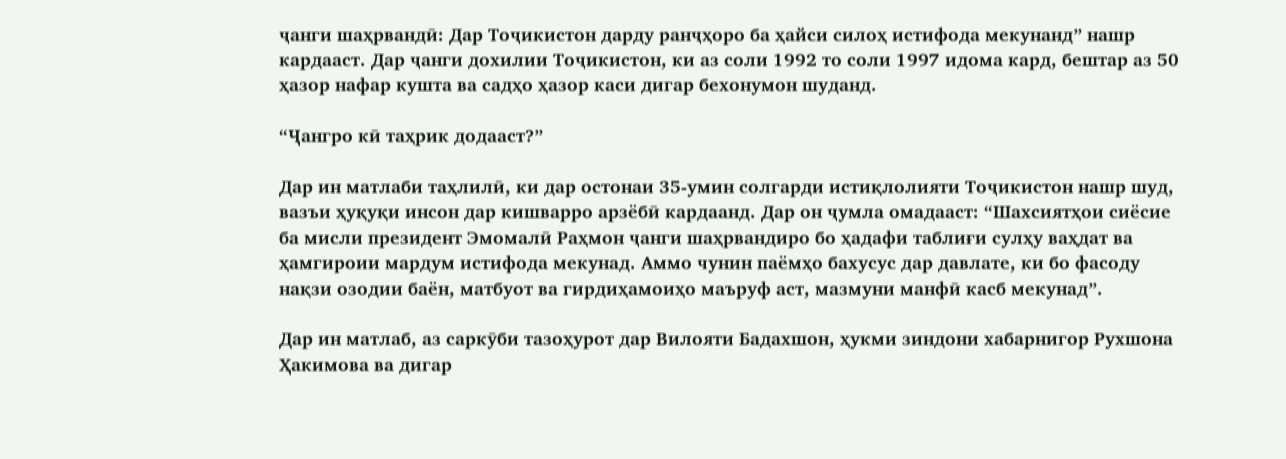ҷанги шаҳрвандӣ: Дар Тоҷикистон дарду ранҷҳоро ба ҳайси силоҳ истифода мекунанд” нашр кардааст. Дар ҷанги дохилии Тоҷикистон, ки аз соли 1992 то соли 1997 идома кард, бештар аз 50 ҳазор нафар кушта ва садҳо ҳазор каси дигар бехонумон шуданд.

“Ҷангро кӣ таҳрик додааст?”

Дар ин матлаби таҳлилӣ, ки дар остонаи 35-умин солгарди истиқлолияти Тоҷикистон нашр шуд, вазъи ҳуқуқи инсон дар кишварро арзёбӣ кардаанд. Дар он ҷумла омадааст: “Шахсиятҳои сиёсие ба мисли президент Эмомалӣ Раҳмон ҷанги шаҳрвандиро бо ҳадафи таблиғи сулҳу ваҳдат ва ҳамгироии мардум истифода мекунад. Аммо чунин паёмҳо бахусус дар давлате, ки бо фасоду нақзи озодии баён, матбуот ва гирдиҳамоиҳо маъруф аст, мазмуни манфӣ касб мекунад”.

Дар ин матлаб, аз саркӯби тазоҳурот дар Вилояти Бадахшон, ҳукми зиндони хабарнигор Рухшона Ҳакимова ва дигар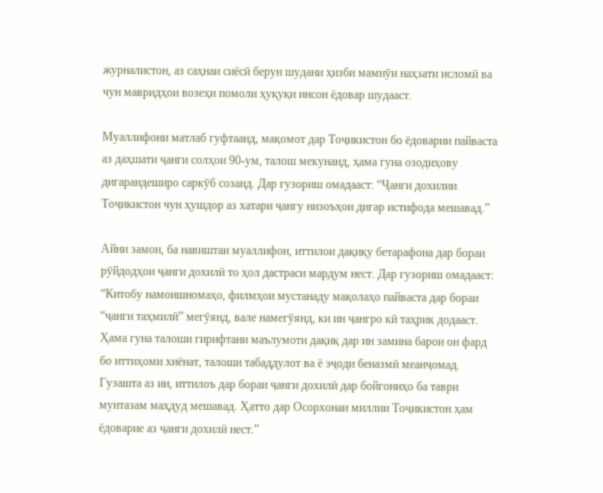журналистон, аз саҳнаи сиёсӣ берун шудани ҳизби мамнӯи наҳзати исломӣ ва чун мавридҳои возеҳи помоли ҳуқуқи инсон ёдовар шудааст.

Муаллифони матлаб гуфтаанд, мақомот дар Тоҷикистон бо ёдоварии пайваста аз даҳшати ҷанги солҳои 90-ум, талош мекунанд, ҳама гуна озодиҳову дигарандеширо саркӯб созанд. Дар гузориш омадааст: “Ҷанги дохилии Тоҷикистон чун ҳушдор аз хатари ҷангу низоъҳои дигар истифода мешавад.”

Айни замон, ба навиштаи муаллифон, иттилои дақиқу бетарафона дар бораи рӯйдодҳои ҷанги дохилӣ то ҳол дастраси мардум нест. Дар гузориш омадааст: “Китобу намоишномаҳо, филмҳои мустанаду мақолаҳо пайваста дар бораи “ҷанги таҳмилӣ” мегӯянд, вале намегӯянд, ки ин ҷангро кӣ таҳрик додааст. Ҳама гуна талоши гирифтани маълумоти дақиқ дар ин замина барои он фард бо иттиҳоми хиёнат, талоши табаддулот ва ё эҷоди беназмӣ меанҷомад. Гузашта аз ин, иттилоъ дар бораи ҷанги дохилӣ дар бойгониҳо ба таври мунтазам маҳдуд мешавад. Ҳатто дар Осорхонаи миллии Тоҷикистон ҳам ёдоварие аз ҷанги дохилӣ нест.”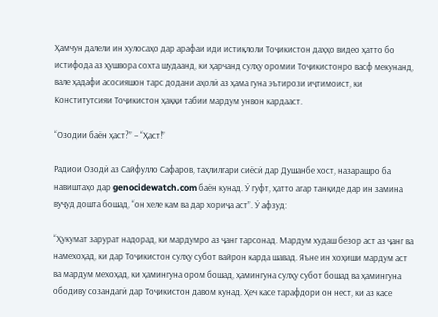Ҳамчун далели ин хулосаҳо дар арафаи иди истиқлоли Тоҷикистон даҳҳо видео ҳатто бо истифода аз ҳушвора сохта шудаанд, ки ҳарчанд сулҳу оромии Тоҷикистонро васф мекунанд, вале ҳадафи асосияшон тарс додани аҳолӣ аз ҳама гуна эътирози иҷтимоист, ки Конститутсияи Тоҷикистон ҳаққи табии мардум унвон кардааст.

“Озодии баён ҳаст?” – “Ҳаст!”

Радиои Озодӣ аз Сайфулло Сафаров, таҳлилгари сиёсӣ дар Душанбе хост, назарашро ба навиштаҳо дар genocidewatch.com баён кунад. Ӯ гуфт, ҳатто агар танқиде дар ин замина вуҷуд дошта бошад, “он хеле кам ва дар хориҷа аст”. Ӯ афзуд:

“Ҳукумат зарурат надорад, ки мардумро аз ҷанг тарсонад. Мардум худаш безор аст аз ҷанг ва намехоҳад, ки дар Тоҷикистон сулҳу субот вайрон карда шавад. Яъне ин хоҳиши мардум аст ва мардум мехоҳад, ки ҳамингуна ором бошад, ҳамингуна сулҳу субот бошад ва ҳамингуна ободиву созандагӣ дар Тоҷикистон давом кунад. Ҳеч касе тарафдори он нест, ки аз касе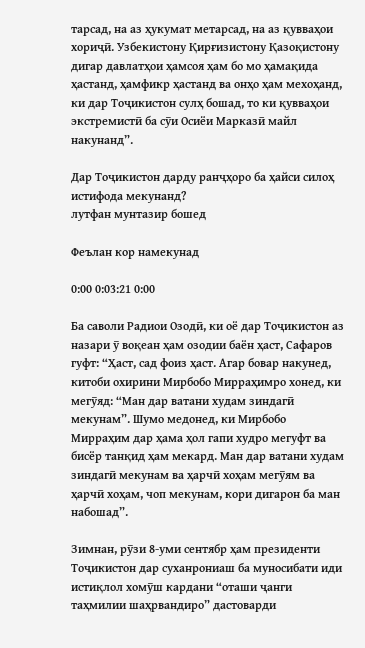тарсад, на аз ҳукумат метарсад, на аз қувваҳои хориҷӣ. Узбекистону Қирғизистону Қазоқистону дигар давлатҳои ҳамсоя ҳам бо мо ҳамақида ҳастанд, ҳамфикр ҳастанд ва онҳо ҳам мехоҳанд, ки дар Тоҷикистон сулҳ бошад, то ки қувваҳои экстремистӣ ба сӯи Осиёи Марказӣ майл накунанд”.

Дар Тоҷикистон дарду ранҷҳоро ба ҳайси силоҳ истифода мекунанд?
лутфан мунтазир бошед

Феълан кор намекунад

0:00 0:03:21 0:00

Ба саволи Радиои Озодӣ, ки оё дар Тоҷикистон аз назари ӯ воқеан ҳам озодии баён ҳаст, Сафаров гуфт: “Ҳаст, сад фоиз ҳаст. Агар бовар накунед, китоби охирини Мирбобо Мирраҳимро хонед, ки мегӯяд: “Ман дар ватани худам зиндагӣ мекунам”. Шумо медонед, ки Мирбобо Мирраҳим дар ҳама ҳол гапи худро мегуфт ва бисёр танқид ҳам мекард. Ман дар ватани худам зиндагӣ мекунам ва ҳарчӣ хоҳам мегӯям ва ҳарчӣ хоҳам, чоп мекунам, кори дигарон ба ман набошад”.

Зимнан, рӯзи 8-уми сентябр ҳам президенти Тоҷикистон дар суханрониаш ба муносибати иди истиқлол хомӯш кардани “оташи ҷанги таҳмилии шаҳрвандиро” дастоварди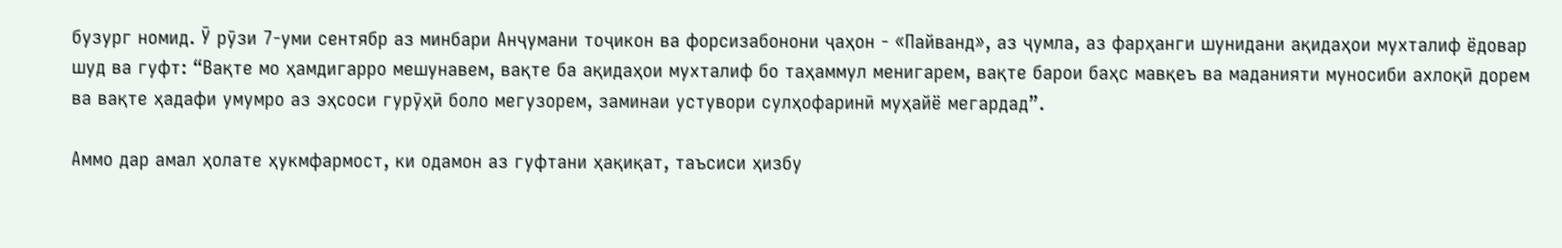бузург номид. Ӯ рӯзи 7-уми сентябр аз минбари Анҷумани тоҷикон ва форсизабонони ҷаҳон - «Пайванд», аз ҷумла, аз фарҳанги шунидани ақидаҳои мухталиф ёдовар шуд ва гуфт: “Вақте мо ҳамдигарро мешунавем, вақте ба ақидаҳои мухталиф бо таҳаммул менигарем, вақте барои баҳс мавқеъ ва маданияти муносиби ахлоқӣ дорем ва вақте ҳадафи умумро аз эҳсоси гурӯҳӣ боло мегузорем, заминаи устувори сулҳофаринӣ муҳайё мегардад”.

Аммо дар амал ҳолате ҳукмфармост, ки одамон аз гуфтани ҳақиқат, таъсиси ҳизбу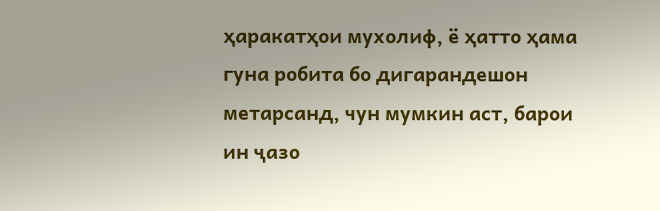ҳаракатҳои мухолиф, ё ҳатто ҳама гуна робита бо дигарандешон метарсанд, чун мумкин аст, барои ин ҷазо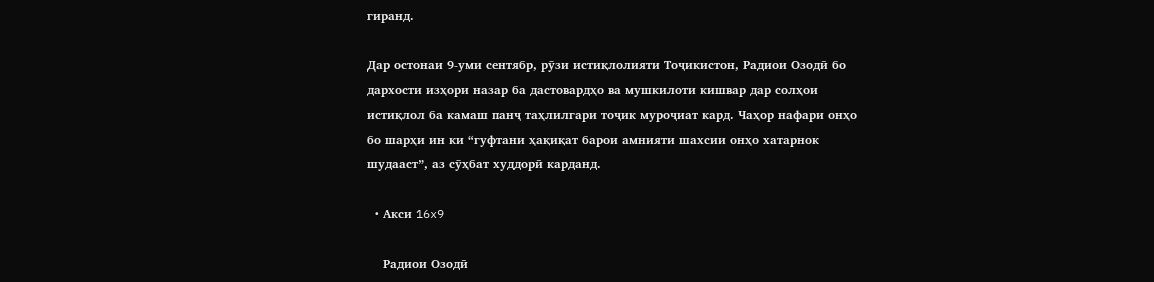гиранд.

Дар остонаи 9-уми сентябр, рӯзи истиқлолияти Тоҷикистон, Радиои Озодӣ бо дархости изҳори назар ба дастовардҳо ва мушкилоти кишвар дар солҳои истиқлол ба камаш панҷ таҳлилгари тоҷик муроҷиат кард. Чаҳор нафари онҳо бо шарҳи ин ки “гуфтани ҳақиқат барои амнияти шахсии онҳо хатарнок шудааст”, аз сӯҳбат худдорӣ карданд.

  • Акси 16x9

    Радиои Озодӣ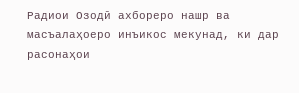Радиои Озодӣ ахбореро нашр ва масъалаҳоеро инъикос мекунад, ки дар расонаҳои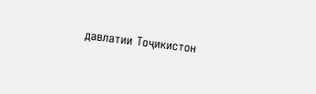давлатии Тоҷикистон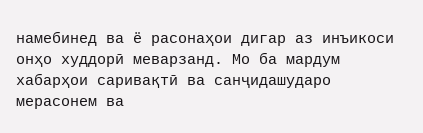намебинед ва ё расонаҳои дигар аз инъикоси онҳо худдорӣ меварзанд. Мо ба мардум хабарҳои саривақтӣ ва санҷидашударо мерасонем ва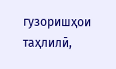гузоришҳои таҳлилӣ,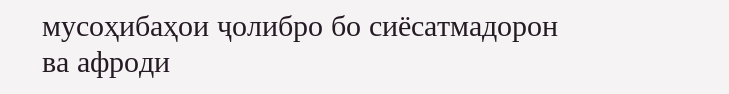мусоҳибаҳои ҷолибро бо сиёсатмадорон ва афроди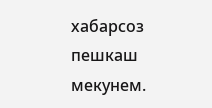хабарсоз пешкаш мекунем.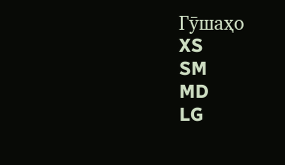Гӯшаҳо
XS
SM
MD
LG